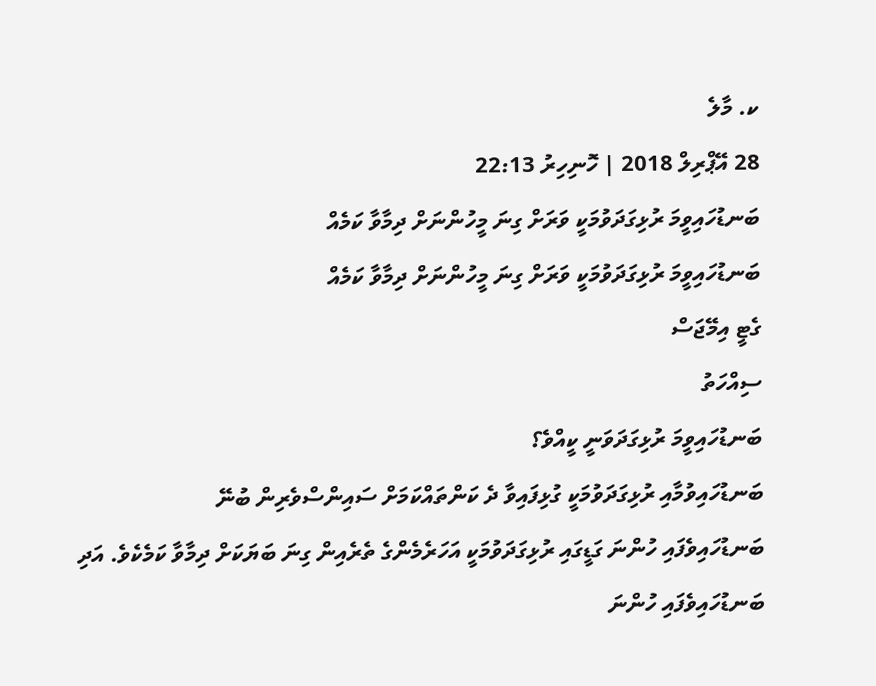ކ. މާލެ
28 އޭޕްރިލް 2018 | ހޮނިހިރު 22:13
ބަނޑުހައިވީމަ ރުޅިގަދަވުމަކީ ވަރަށް ގިނަ މީހުންނަށް ދިމާވާ ކަމެއް
ބަނޑުހައިވީމަ ރުޅިގަދަވުމަކީ ވަރަށް ގިނަ މީހުންނަށް ދިމާވާ ކަމެއް
ގެޓީ އިމޭޖަސް
ސިއްހަތު
ބަނޑުހައިވީމަ ރުޅިގަދަވަނީ ކީއްވެ؟
ބަނޑުހައިވުމާއި ރުޅިގަދަވުމަކީ ގުޅިފައިވާ ދެ ކަންތައްކަމަށް ސައިންސްވެރިން ބުނޭ
ބަނޑުހައިވެފައި ހުންނަ ގަޑީގައި ރުޅިގަދަވުމަކީ އަހަރެމެންގެ ތެރެއިން ގިނަ ބަޔަކަށް ދިމާވާ ކަމެކެވެ. އަދި ބަނޑުހައިވެފައި ހުންނަ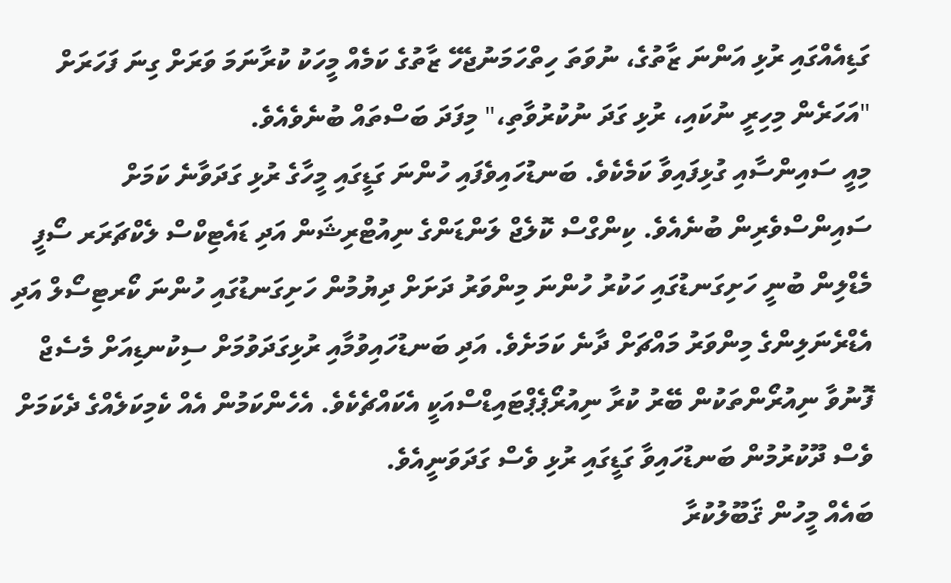ގަޑިއެއްގައި ރުޅި އަންނަ ޒާތުގެ، ނުވަތަ ހިތްހަމަނުޖެހޭ ޒާތުގެ ކަމެއް މީހަކު ކުރާނަމަ ވަރަށް ގިނަ ފަހަރަށް "އަހަރެން މިހިރީ ނުކައި، ރުޅި ގަދަ ނުކުރުވާތި،" މިފަދަ ބަސްތައް ބުނެވެއެވެ.
މިއީ ސައިންސާއި ގުޅިފައިވާ ކަމެކެވެ. ބަނޑުހައިވެފައި ހުންނަ ގަޑީގައި މީހާގެ ރުޅި ގަދަވާނެ ކަމަށް ސައިންސްވެރިން ބުނެއެވެ. ކިންގްސް ކޮލެޖް ލަންޑަންގެ ނިއުޓްރިޝަން އަދި ޑައެޓިކްސް ލެކްޗަރަރ ސޯފީ މެޑްލިން ބުނީ ހަށިގަނޑުގައި ހަކުރު ހުންނަ މިންވަރު ދަށަށް ދިޔުމުން ހަށިގަނޑުގައި ހުންނަ ކޯރޓިސޯލް އަދި އެޑްރެނަލިންގެ މިންވަރު މައްޗަށް ދާނެ ކަމަށެވެ. އަދި ބަނޑުހައިވުމާއި ރުޅިގަދަވުމަށް ސިކުނޑިއަށް މެސެޖް ފޮނުވާ ނިއުރޯންތަކުން ބޭރު ކުރާ ނިއުރޯޕެޕްޓައިޑްސްއަކީ އެކައްޗެކެވެ. އެހެންކަމުން އެއް ކެމިކަލެއްގެ ދެކަމަށް ވެސް ދޫކުރުމުން ބަނޑުހައިވާ ގަޑީގައި ރުޅި ވެސް ގަދަވަނީއެވެ.
ބައެއް މީހުން ޤަބޫލުކުރާ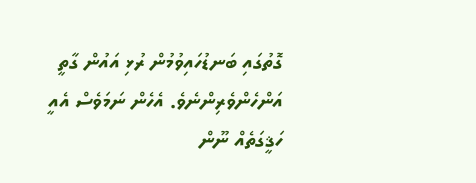ގޮތުގައި ބަނޑުހައިވުމުން ރުޅި އައުން ގާތީ އަންހެންވެރިންނެވެ. އެހެން ނަމަވެސް އެއީ ހަޤީގަތެއް ނޫން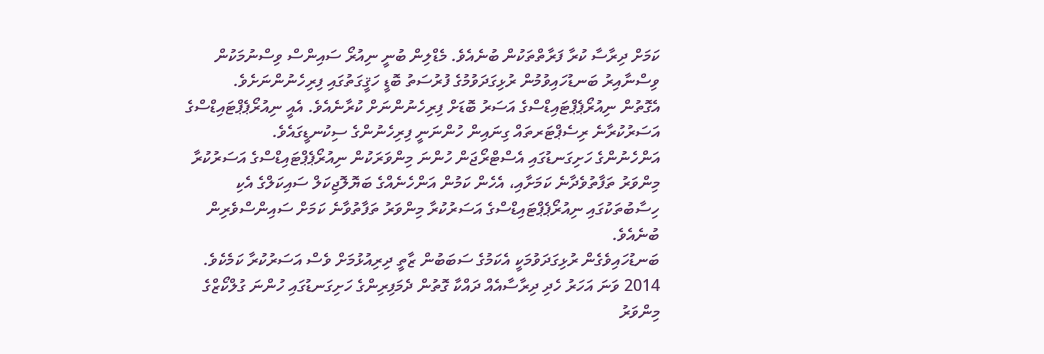ކަމަށް ދިރާސާ ކުރާ ފަރާތްތަކުން ބުނެއެވެ. މެޑްލިން ބުނީ ނިއުރޯ ސައިންސް ވިސްނުމަކުން ވިސްނާއިރު ބަނޑުހައިވުމުން ރުޅިގަދަވުމުގެ ފުރުސަތު ބޮޑީ ހަޤީގަތުގައި ފިރިހެނުންނަށެވެ.
އެގޮތުން ނިއުރޯޕެޕްޓައިޑްސްގެ އަސަރު ބޮޑަށް ފިރިހެނުންނަށް ކުރާނެއެވެ. އެއީ ނިއުރޯޕެޕްޓައިޑްސްގެ އަސަރުކުރާނެ ރިސެޕްޓަރތައް ގިނައިން ހުންނަނީ ފިރިހެނުންގެ ސިކުނޑީގައެވެ.
އަންހެނުންގެ ހަށިގަނޑުގައި އެސްޓްރޯޖަން ހުންނަ މިންވަރަކުން ނިއުރޯޕެޕްޓައިޑްސްގެ އަސަރުކުރާ މިންވަރު ތަފާތުވެދާނެ ކަމަށާއި، އެހެން ކަމުން އަންހެނެއްގެ ބަޔޮލޮޖިކަލް ސައިކަލްގެ އެކި ހިސާބުތަކުގައި ނިއުރޯޕެޕްޓައިޑްސްގެ އަސަރުކުރާ މިންވަރު ތަފާތުވާނެ ކަމަށް ސައިންސްވެރިން ބުނެއެވެ.
ބަނޑުހައިވެގެން ރުޅިގަދަވުމަކީ އެކަމުގެ ސަބަބުން ޒާތީ ދިރިއުޅުމަށް ވެސް އަސަރުކުރާ ކަމެކެވެ. 2014 ވަނަ އަހަރު ހެދި ދިރާސާއެއް ދައްކާ ގޮތުން ދެމަފިރިންގެ ހަށިގަނޑުގައި ހުންނަ ގުލްކޯޒްގެ މިންވަރު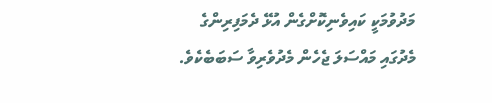މަދުވުމަކީ ކައިވެނިކޮށްގެން އުޅޭ ދެމަފިރިންގެ މެދުގައި މައްސަލަ ޖެހެން މެދުވެރިވާ ސަބަބެކެވެ.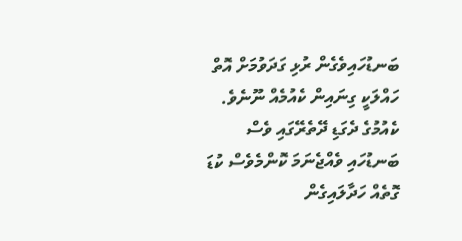ބަނޑުހައިވެގެން ރުޅި ގަދަވުމަށް އޮތް ހައްލަކީ ގިނައިން ކެއުމެއް ނޫނެވެ. ކެއުމުގެ ދެގަޑި ދޭތެރޭގައި ވެސް ބަނޑުހައި ވެއްޖެނަމަ ކޮންމެވެސް ކުޑަ ގޮތެއް ހަދާލައިގެން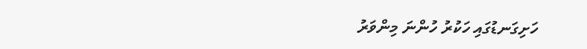ހަށިގަނޑުގައި ހަކުރު ހުންނަ މިންވަރު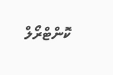ކޮންޓްރޯލް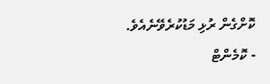ކޮށްގެން ރުޅި މަޑުކުރެވޭނެއެވެ.
- ކޮމެންޓް